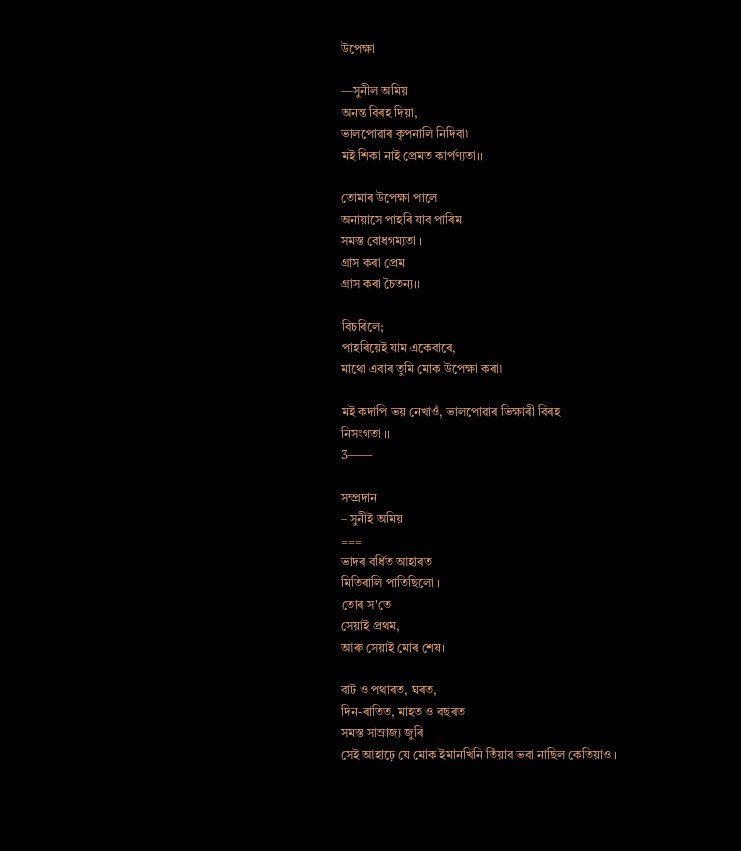উপেক্ষা

—সুনীল অমিয়
অনন্ত বিৰহ দিয়া,
ভালপোৱাৰ কৃপনালি নিদিবা৷
মই শিকা নাই প্রেমত কার্পণ্যতা।।

তোমাৰ উপেক্ষা পালে
অনায়াসে পাহৰি যাব পাৰিম
সমস্ত বোধগম্যতা ।
গ্রাস কৰা প্রেম
গ্রাস কৰা চৈতন্য।।

বিচৰিলে;
পাহৰিয়েই যাম একেবাৰে,
মাথো এবাৰ তুমি মোক উপেক্ষা কৰা৷

মই কদাপি ভয় নেখাওঁ, ভালপোৱাৰ ভিক্ষাৰী বিৰহ
নিসংগতা ।।
Ʒ——

সম্প্রদান
– সুনীই অমিয়
===
ভাদৰ বর্ধিত আহাৰত
মিতিৰালি পাতিছিলো ।
তোৰ স'তে
সেয়াই প্রথম,
আৰু সেয়াই মোৰ শেষ।

বাট ও পথাৰত, ঘৰত,
দিন-ৰাতিত, মাহত ও বছৰত
সমস্ত সাম্রাজ্য জুৰি
সেই আহাঢ়ে যে মোক ইমানখিনি তিঁয়াব ভবা নাছিল কেতিয়াও ।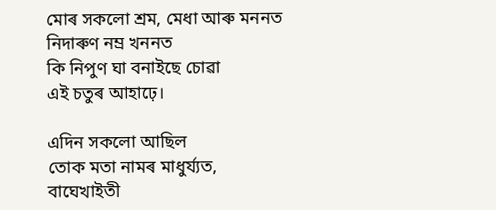মোৰ সকলো শ্রম, মেধা আৰু মননত
নিদাৰুণ নম্র খননত
কি নিপুণ ঘা বনাইছে চোৱা
এই চতুৰ আহাঢ়ে।

এদিন সকলো আছিল
তোক মতা নামৰ মাধুর্য্যত,
বাঘেখাইতী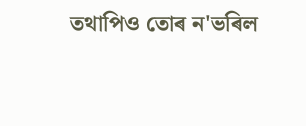তথাপিও তোৰ ন'ভৰিল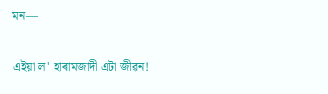মন—

এইয়া ল' হাৰামজাদী এটা জীৱন!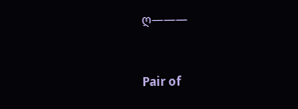ღ———


Pair of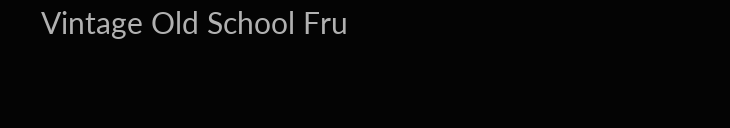Vintage Old School Fru